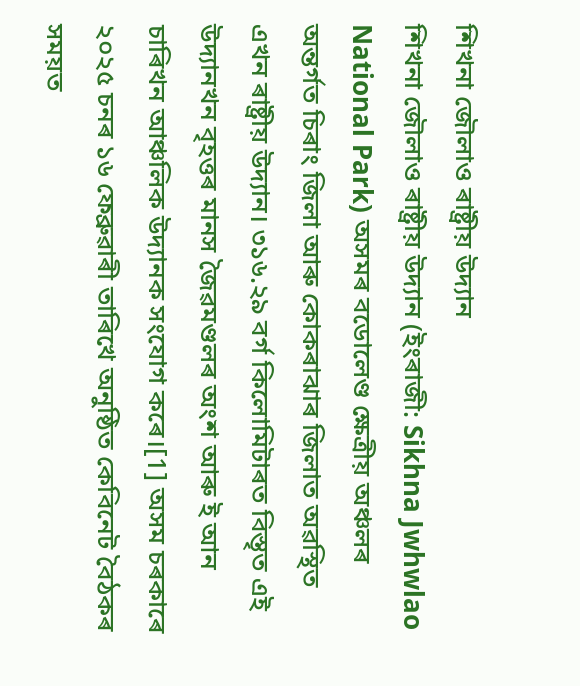শিখনা জৌলাও ৰাষ্ট্ৰীয় উদ্যান
শিখনা জৌলাও ৰাষ্ট্ৰীয় উদ্যান (ইংৰাজী: Sikhna Jwhwlao National Park) অসমৰ বডোলেণ্ড ক্ষেত্ৰীয় অঞ্চলৰ অন্তৰ্গত চিৰাং জিলা আৰু কোকৰাঝাৰ জিলাত অৱস্থিত এখন ৰাষ্ট্ৰীয় উদ্যান। ৩১৬.২৯ বৰ্গ কিলোমিটাৰত বিস্তৃত এই উদ্যানখন বৃহত্তৰ মানস জৈৱমণ্ডলৰ অংশ আৰু ই আন চাৰিখন আঞ্চলিক উদ্যানক সংযোগ কৰে।[1] অসম চৰকাৰে ২০২৫ চনৰ ১৬ ফেব্ৰুৱাৰী তাৰিখে অনুষ্ঠিত কেবিনেট বৈঠকৰ সময়ত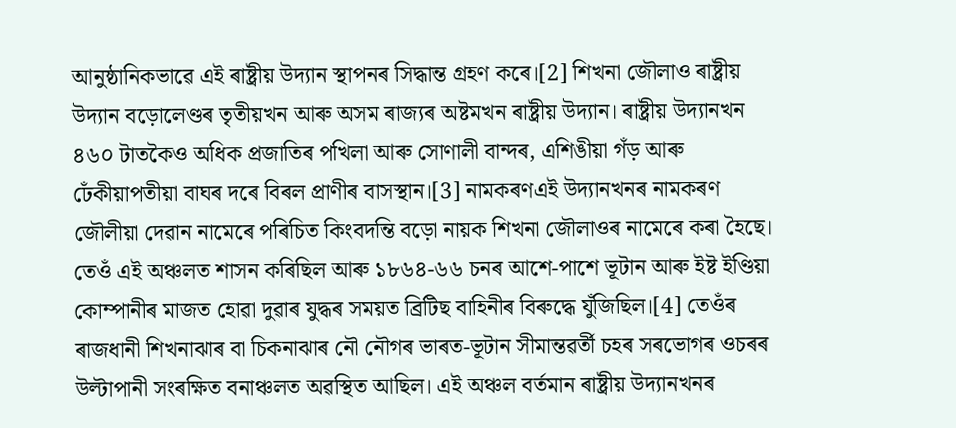আনুষ্ঠানিকভাৱে এই ৰাষ্ট্ৰীয় উদ্যান স্থাপনৰ সিদ্ধান্ত গ্ৰহণ কৰে।[2] শিখনা জৌলাও ৰাষ্ট্ৰীয় উদ্যান বড়োলেণ্ডৰ তৃতীয়খন আৰু অসম ৰাজ্যৰ অষ্টমখন ৰাষ্ট্ৰীয় উদ্যান। ৰাষ্ট্ৰীয় উদ্যানখন ৪৬০ টাতকৈও অধিক প্ৰজাতিৰ পখিলা আৰু সোণালী বান্দৰ, এশিঙীয়া গঁড় আৰু ঢেঁকীয়াপতীয়া বাঘৰ দৰে বিৰল প্ৰাণীৰ বাসস্থান।[3] নামকৰণএই উদ্যানখনৰ নামকৰণ জৌলীয়া দেৱান নামেৰে পৰিচিত কিংবদন্তি বড়ো নায়ক শিখনা জৌলাওৰ নামেৰে কৰা হৈছে। তেওঁ এই অঞ্চলত শাসন কৰিছিল আৰু ১৮৬৪-৬৬ চনৰ আশে-পাশে ভূটান আৰু ইষ্ট ইণ্ডিয়া কোম্পানীৰ মাজত হোৱা দুৱাৰ যুদ্ধৰ সময়ত ব্ৰিটিছ বাহিনীৰ বিৰুদ্ধে যুঁজিছিল।[4] তেওঁৰ ৰাজধানী শিখনাঝাৰ বা চিকনাঝাৰ নৌ নৌগৰ ভাৰত-ভূটান সীমান্তৱৰ্তী চহৰ সৰভোগৰ ওচৰৰ উল্টাপানী সংৰক্ষিত বনাঞ্চলত অৱস্থিত আছিল। এই অঞ্চল বৰ্তমান ৰাষ্ট্ৰীয় উদ্যানখনৰ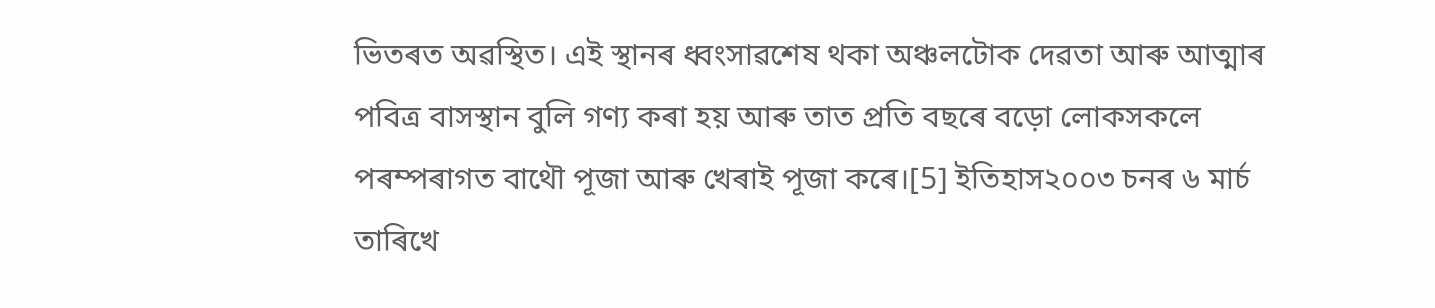ভিতৰত অৱস্থিত। এই স্থানৰ ধ্বংসাৱশেষ থকা অঞ্চলটোক দেৱতা আৰু আত্মাৰ পবিত্ৰ বাসস্থান বুলি গণ্য কৰা হয় আৰু তাত প্ৰতি বছৰে বড়ো লোকসকলে পৰম্পৰাগত বাথৌ পূজা আৰু খেৰাই পূজা কৰে।[5] ইতিহাস২০০৩ চনৰ ৬ মাৰ্চ তাৰিখে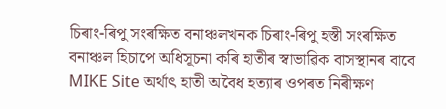চিৰাং-ৰিপু সংৰক্ষিত বনাঞ্চলখনক চিৰাং-ৰিপু হস্তী সংৰক্ষিত বনাঞ্চল হিচাপে অধিসূচনা কৰি হাতীৰ স্বাভাৱিক বাসস্থানৰ বাবে MIKE Site অৰ্থাৎ হাতী অবৈধ হত্যাৰ ওপৰত নিৰীক্ষণ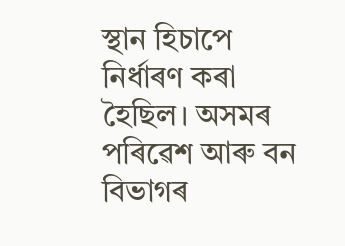স্থান হিচাপে নিৰ্ধাৰণ কৰা হৈছিল। অসমৰ পৰিৱেশ আৰু বন বিভাগৰ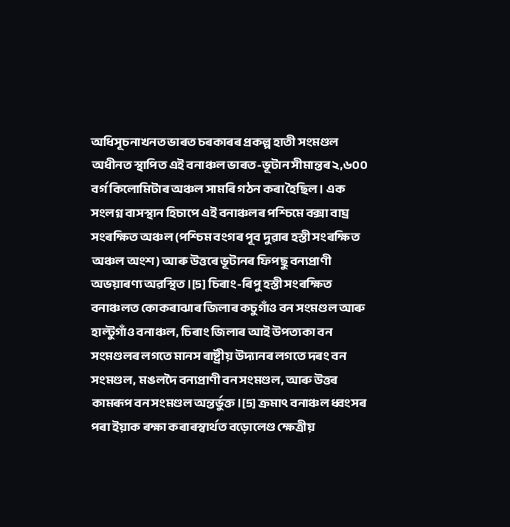অধিসূচনাখনত ভাৰত চৰকাৰৰ প্ৰকল্প হাতী সংমণ্ডল অধীনত স্থাপিত এই বনাঞ্চল ভাৰত-ভূটান সীমান্তৰ ২,৬০০ বৰ্গ কিলোমিটাৰ অঞ্চল সামৰি গঠন কৰা হৈছিল। এক সংলগ্ন বাসস্থান হিচাপে এই বনাঞ্চলৰ পশ্চিমে বক্সা বাঘ্ৰ সংৰক্ষিত অঞ্চল (পশ্চিম বংগৰ পূব দুৱাৰ হস্তী সংৰক্ষিত অঞ্চল অংশ) আৰু উত্তৰে ভূটানৰ ফিপছু বন্যপ্ৰাণী অভয়াৰণ্য অৱস্থিত।[5] চিৰাং-ৰিপু হস্তী সংৰক্ষিত বনাঞ্চলত কোকৰাঝাৰ জিলাৰ কচুগাঁও বন সংমণ্ডল আৰু হাল্টুগাঁও বনাঞ্চল, চিৰাং জিলাৰ আই উপত্যকা বন সংমণ্ডলৰ লগতে মানস ৰাষ্ট্ৰীয় উদ্যানৰ লগতে দৰং বন সংমণ্ডল, মঙলদৈ বন্যপ্ৰাণী বন সংমণ্ডল, আৰু উত্তৰ কামৰূপ বন সংমণ্ডল অন্তৰ্ভুক্ত।[5] ক্ৰমাৎ বনাঞ্চল ধ্বংসৰ পৰা ইয়াক ৰক্ষা কৰাৰস্বাৰ্থত বড়োলেণ্ড ক্ষেত্ৰীয়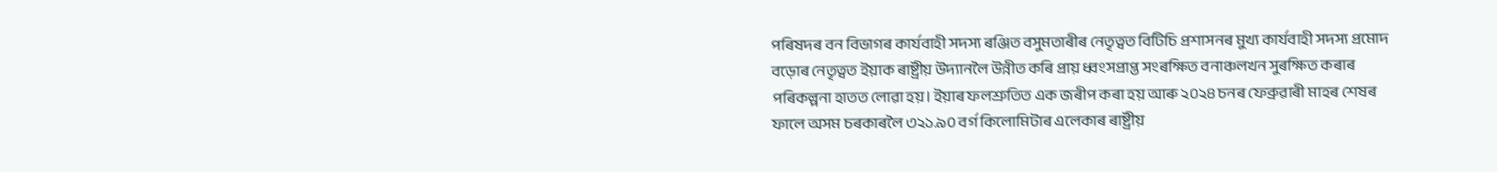পৰিষদৰ বন বিভাগৰ কাৰ্যবাহী সদস্য ৰঞ্জিত বসুমতাৰীৰ নেতৃত্বত বিটিচি প্ৰশাসনৰ মুখ্য কাৰ্যবাহী সদস্য প্ৰমোদ বড়োৰ নেতৃত্বত ইয়াক ৰাষ্ট্ৰীয় উদ্যানলৈ উন্নীত কৰি প্ৰায় ধ্বংসপ্ৰাপ্ত সংৰক্ষিত বনাঞ্চলখন সুৰক্ষিত কৰাৰ পৰিকল্পনা হাতত লোৱা হয়। ইয়াৰ ফলশ্ৰুতিত এক জৰীপ কৰা হয় আৰু ২০২৪ চনৰ ফেব্ৰুৱাৰী মাহৰ শেষৰ ফালে অসম চৰকাৰলৈ ৩২১.৯০ বৰ্গ কিলোমিটাৰ এলেকাৰ ৰাষ্ট্ৰীয়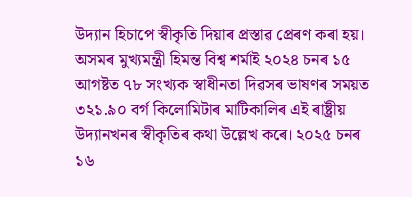উদ্যান হিচাপে স্বীকৃতি দিয়াৰ প্ৰস্তাৱ প্ৰেৰণ কৰা হয়। অসমৰ মুখ্যমন্ত্ৰী হিমন্ত বিশ্ব শৰ্মাই ২০২৪ চনৰ ১৫ আগষ্টত ৭৮ সংখ্যক স্বাধীনতা দিৱসৰ ভাষণৰ সময়ত ৩২১.৯০ বৰ্গ কিলোমিটাৰ মাটিকালিৰ এই ৰাষ্ট্ৰীয় উদ্যানখনৰ স্বীকৃতিৰ কথা উল্লেখ কৰে। ২০২৫ চনৰ ১৬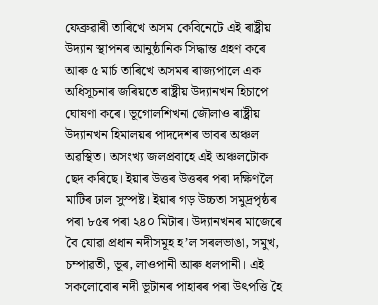ফেব্ৰুৱাৰী তাৰিখে অসম কেবিনেটে এই ৰাষ্ট্ৰীয় উদ্যান স্থাপনৰ আনুষ্ঠানিক সিদ্ধান্ত গ্ৰহণ কৰে আৰু ৫ মাৰ্চ তাৰিখে অসমৰ ৰাজ্যপালে এক অধিসূচনাৰ জৰিয়তে ৰাষ্ট্ৰীয় উদ্যানখন হিচাপে ঘোষণা কৰে। ভূগোলশিখনা জৌলাও ৰাষ্ট্ৰীয় উদ্যানখন হিমালয়ৰ পাদদেশৰ ভাবৰ অঞ্চল অৱস্থিত। অসংখ্য জলপ্ৰবাহে এই অঞ্চলটোক ছেদ কৰিছে। ইয়াৰ উত্তৰ উত্তৰৰ পৰা দক্ষিণলৈ মাটিৰ ঢাল সুস্পষ্ট। ইয়াৰ গড় উচ্চতা সমুদ্ৰপৃষ্ঠৰ পৰা ৮৫ৰ পৰা ২৪০ মিটাৰ। উদ্যানখনৰ মাজেৰে বৈ যোৱা প্ৰধান নদীসমূহ হ’ল সৰলভাঙা, সমুখ, চম্পাৱতী, ভূৰ, লাওপানী আৰু ধলপানী। এই সকলোবোৰ নদী ভূটানৰ পাহাৰৰ পৰা উৎপত্তি হৈ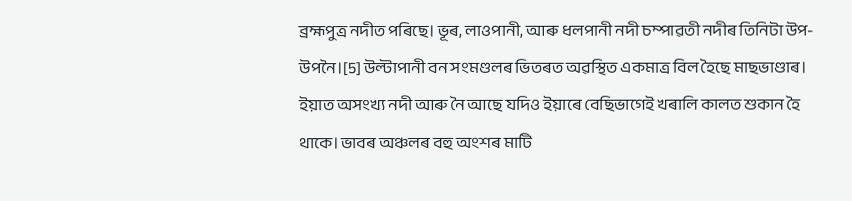ব্ৰহ্মপুত্ৰ নদীত পৰিছে। ভূৰ, লাওপানী, আৰু ধলপানী নদী চম্পাৱতী নদীৰ তিনিটা উপ-উপনৈ।[5] উল্টাপানী বন সংমণ্ডলৰ ভিতৰত অৱস্থিত একমাত্ৰ বিল হৈছে মাছভাণ্ডাৰ। ইয়াত অসংখ্য নদী আৰু নৈ আছে যদিও ইয়াৰে বেছিভাগেই খৰালি কালত শুকান হৈ থাকে। ভাবৰ অঞ্চলৰ বহু অংশৰ মাটি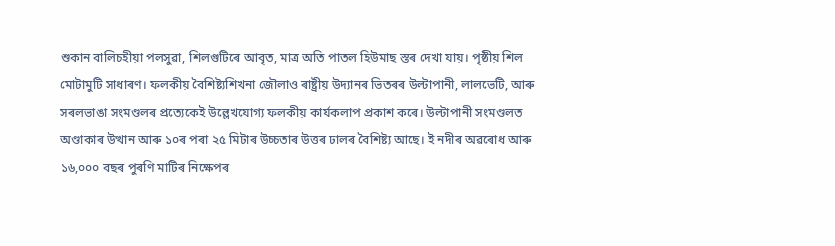শুকান বালিচহীয়া পলসুৱা, শিলগুটিৰে আবৃত, মাত্ৰ অতি পাতল হিউমাছ স্তৰ দেখা যায়। পৃষ্ঠীয় শিল মোটামুটি সাধাৰণ। ফলকীয় বৈশিষ্ট্যশিখনা জৌলাও ৰাষ্ট্ৰীয় উদ্যানৰ ভিতৰৰ উল্টাপানী, লালভেটি, আৰু সৰলভাঙা সংমণ্ডলৰ প্ৰত্যেকেই উল্লেখযোগ্য ফলকীয় কাৰ্যকলাপ প্ৰকাশ কৰে। উল্টাপানী সংমণ্ডলত অণ্ডাকাৰ উত্থান আৰু ১০ৰ পৰা ২৫ মিটাৰ উচ্চতাৰ উত্তৰ ঢালৰ বৈশিষ্ট্য আছে। ই নদীৰ অৱৰোধ আৰু ১৬,০০০ বছৰ পুৰণি মাটিৰ নিক্ষেপৰ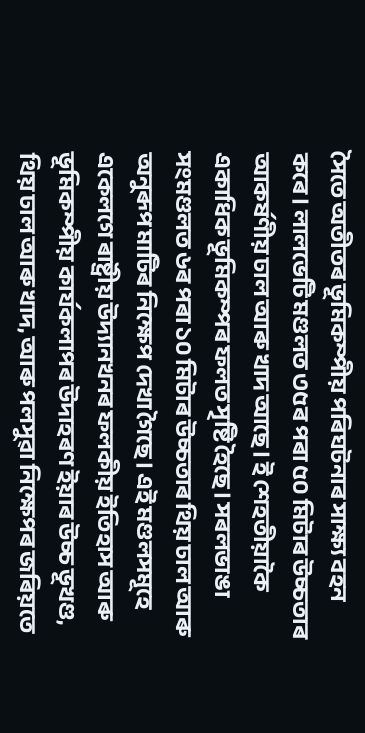সৈতে অতীতৰ ভূমিকম্পীয় পৰিঘটনাৰ সাক্ষ্য বহন কৰে। লালভেটি মণ্ডলত ৩৫ৰ পৰা ৫০ মিটাৰ উচ্চতাৰ আকৰ্ষণীয় ঢাল আৰু খাদ আছে। ই শেহতীয়াকৈ একাধিক ভূমিকম্পৰ ফলত সৃষ্টি হৈছে। সৰলভাঙা সংমণ্ডলত ৬ৰ পৰা ১০ মিটাৰ উচ্চতাৰ থিয় ঢাল আৰু অনুৰূপ মাটিৰ নিক্ষেপ দেখা গৈছে। এই মণ্ডলসমূহে একেলগে ৰাষ্ট্ৰীয় উদ্যানখনৰ ফলকীয় ইতিহাস আৰু ভূমিকম্পীয় কাৰ্যকলাপৰ উদাহৰণ ইয়াৰ উচ্চ ভূখণ্ড, থিয় ঢাল আৰু খাদ, আৰু পলসুৱা নিক্ষেপৰ জৰিয়তে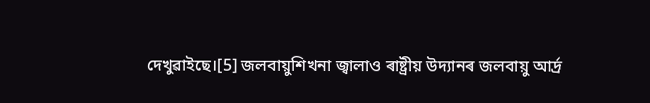দেখুৱাইছে।[5] জলবায়ুশিখনা জ্ৱালাও ৰাষ্ট্ৰীয় উদ্যানৰ জলবায়ু আৰ্দ্ৰ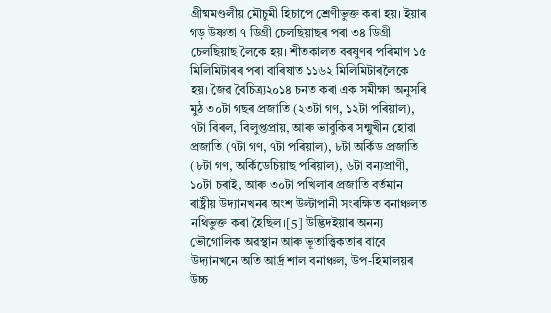গ্ৰীষ্মমণ্ডলীয় মৌচুমী হিচাপে শ্ৰেণীভুক্ত কৰা হয়। ইয়াৰ গড় উষ্ণতা ৭ ডিগ্ৰী চেলছিয়াছৰ পৰা ৩৪ ডিগ্ৰী চেলছিয়াছ লৈকে হয়। শীতকালত বৰষুণৰ পৰিমাণ ১৫ মিলিমিটাৰৰ পৰা বাৰিষাত ১১৬২ মিলিমিটাৰলৈকে হয়। জৈৱ বৈচিত্ৰ্য২০১৪ চনত কৰা এক সমীক্ষা অনুসৰি মুঠ ৩০টা গছৰ প্ৰজাতি (২৩টা গণ, ১২টা পৰিয়াল), ৭টা বিৰল, বিলুপ্তপ্ৰায়, আৰু ভাবুকিৰ সন্মুখীন হোৱা প্ৰজাতি (৭টা গণ, ৭টা পৰিয়াল), ৮টা অৰ্কিড প্ৰজাতি (৮টা গণ, অৰ্কিডেচিয়াছ পৰিয়াল), ৬টা বন্যপ্ৰাণী, ১০টা চৰাই, আৰু ৩০টা পখিলাৰ প্ৰজাতি বৰ্তমান ৰাষ্ট্ৰীয় উদ্যানখনৰ অংশ উল্টাপানী সংৰক্ষিত বনাঞ্চলত নথিভুক্ত কৰা হৈছিল।[5] উদ্ভিদইয়াৰ অনন্য ভৌগোলিক অৱস্থান আৰু ভূতাত্ত্বিকতাৰ বাবে উদ্যানখনে অতি আৰ্দ্ৰ শাল বনাঞ্চল, উপ-হিমালয়ৰ উচ্চ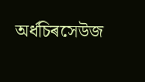অৰ্ধচিৰসেউজ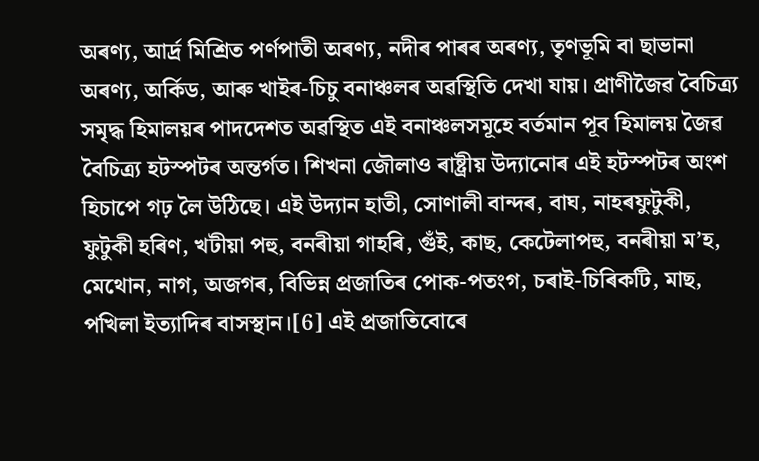অৰণ্য, আৰ্দ্ৰ মিশ্ৰিত পৰ্ণপাতী অৰণ্য, নদীৰ পাৰৰ অৰণ্য, তৃণভূমি বা ছাভানা অৰণ্য, অৰ্কিড, আৰু খাইৰ-চিচু বনাঞ্চলৰ অৱস্থিতি দেখা যায়। প্ৰাণীজৈৱ বৈচিত্ৰ্য সমৃদ্ধ হিমালয়ৰ পাদদেশত অৱস্থিত এই বনাঞ্চলসমূহে বৰ্তমান পূব হিমালয় জৈৱ বৈচিত্ৰ্য হটস্পটৰ অন্তৰ্গত। শিখনা জৌলাও ৰাষ্ট্ৰীয় উদ্যানোৰ এই হটস্পটৰ অংশ হিচাপে গঢ় লৈ উঠিছে। এই উদ্যান হাতী, সোণালী বান্দৰ, বাঘ, নাহৰফুটুকী, ফুটুকী হৰিণ, খটীয়া পহু, বনৰীয়া গাহৰি, গুঁই, কাছ, কেটেলাপহু, বনৰীয়া ম’হ, মেথোন, নাগ, অজগৰ, বিভিন্ন প্ৰজাতিৰ পোক-পতংগ, চৰাই-চিৰিকটি, মাছ, পখিলা ইত্যাদিৰ বাসস্থান।[6] এই প্ৰজাতিবোৰে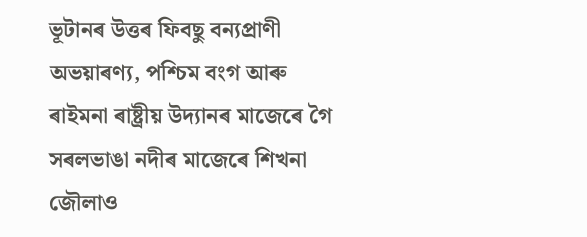ভূটানৰ উত্তৰ ফিবছু বন্যপ্ৰাণী অভয়াৰণ্য, পশ্চিম বংগ আৰু ৰাইমনা ৰাষ্ট্ৰীয় উদ্যানৰ মাজেৰে গৈ সৰলভাঙা নদীৰ মাজেৰে শিখনা জৌলাও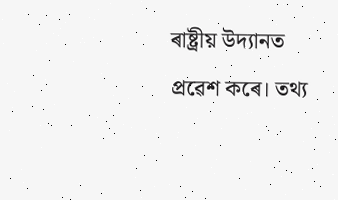ৰাষ্ট্ৰীয় উদ্যানত প্ৰৱেশ কৰে। তথ্য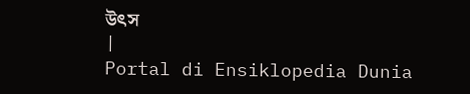উৎস
|
Portal di Ensiklopedia Dunia